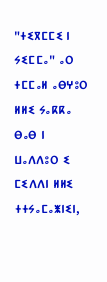"ⵜⵉⴳⵎⵎⵉ ⵏ ⵢⵉⵎⵎⴰ" ⴰⵔ ⵜⵎⵎⴰⵍ ⴰⴱⵖⵓⵔ ⵍⵍⵉ ⵢⴰⴽⴽⴰ ⴱⴰⴱ ⵏ ⵡⴰⴷⴷⵓⵔ ⵉ ⵎⵉⴷⴷⵏ ⵍⵍⵉ ⵜⵜⵢⴰⵎⴰⵥⵏⵉⵏ,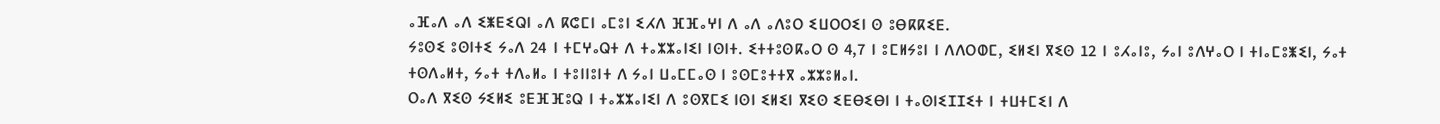ⴰⴼⴰⴷ ⴰⴷ ⵉⵥⴹⵉⵕⵏ ⴰⴷ ⴽⵛⵎⵏ ⴰⵎⵓⵏ ⵉⵃⴷ ⴼⴼⴰⵖⵏ ⴷ ⴰⴷ ⴰⴷⵓⵔ ⵉⵡⵔⵔⵉⵏ ⵙ ⵓⴱⴽⴽⵉⴹ.
ⵢⵓⵙⵉ ⵓⵙⵏⵜⵉ ⵢⴰⴷ 24 ⵏ ⵜⵎⵖⴰⵕⵜ ⴷ ⵜⴰⵣⵣⴰⵏⵉⵏ ⵏⵙⵏⵜ. ⵉⵜⵜⵓⵙⴽⴰⵔ ⵙ 4,7 ⵏ ⵓⵎⵍⵢⵓⵏ ⵏ ⴷⴷⵔⵀⵎ, ⵉⵍⵉⵏ ⴳⵉⵙ 12 ⵏ ⵓⵃⴰⵏⵓ, ⵢⴰⵏ ⵓⴷⵖⴰⵔ ⵏ ⵜⵏⴰⵎⵓⵥⵉⵏ, ⵢⴰⵜ ⵜⵙⴷⴰⵍⵜ, ⵢⴰⵜ ⵜⴷⴰⵍⴰ ⵏ ⵜⵓⵏⵏⵓⵏⵜ ⴷ ⵢⴰⵏ ⵡⴰⵎⵎⴰⵙ ⵏ ⵓⵙⵎⵓⵜⵜⴳ ⴰⵣⵣⵓⵍⴰⵏ.
ⵔⴰⴷ ⴳⵉⵙ ⵢⵉⵍⵉ ⵓⴹⴼⴼⵓⵕ ⵏ ⵜⴰⵣⵣⴰⵏⵉⵏ ⴷ ⵓⵙⴳⵎⵉ ⵏⵙⵏ ⵉⵍⵉⵏ ⴳⵉⵙ ⵉⴹⴱⵉⴱⵏ ⵏ ⵜⴰⵙⵏⵉⵊⵊⵉⵜ ⵏ ⵜⵡⵜⵎⵉⵏ ⴷ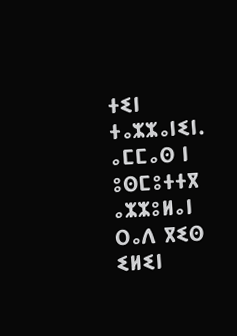ⵜⵉⵏ ⵜⴰⵣⵣⴰⵏⵉⵏ.
ⴰⵎⵎⴰⵙ ⵏ ⵓⵙⵎⵓⵜⵜⴳ ⴰⵣⵣⵓⵍⴰⵏ ⵔⴰⴷ ⴳⵉⵙ ⵉⵍⵉⵏ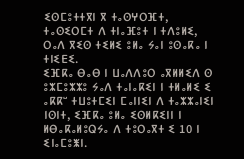ⵉⵙⵎⵓⵜⵜⴳⵏ ⴳ ⵜⴰⵙⵖⵔⴼⵜ, ⵜⴰⵙⵉⵔⵎⵜ ⴷ ⵜⵏⴰⴼⵓⵜ ⵏ ⵜⴷⵓⵍⵉ, ⵔⴰⴷ ⴳⵉⵙ ⵜⵉⵍⵉ ⵓⵍⴰ ⵢⴰⵏ ⵓⵙⴰⴽⴰ ⵏ ⵜⵏⵉⴹⵉ.
ⵉⴼⴽⴰ ⴱⴰⴱ ⵏ ⵡⴰⴷⴷⵓⵔ ⴰⴳⵍⵍⵉⴷ ⵙ ⵓⵣⵎⵓⵣⵣⵓ ⵢⴰⴷ ⵜⴰⵏⴰⴽⵉⵏ ⵏ ⵜⵍⴰⵍⵉ ⵉ ⴰⴽⴽⵯ ⵜⵡⵓⵜⵎⵉⵏ ⵎⴰⵏⵏⵉⵏ ⴷ ⵜⴰⵣⵣⴰⵏⵉⵏ ⵏⵙⵏⵜ, ⵉⴼⴽⴰ ⵓⵍⴰ ⵉⵙⵍⴽⵉⵏⵏ ⵏ ⵍⴱⴰⴽⴰⵍⵓⵕⵢⴰ ⴷ ⵜⵓⵔⴰⴳⵜ ⵉ 10 ⵏ ⵉⵏⴰⵎⵓⵥⵏ.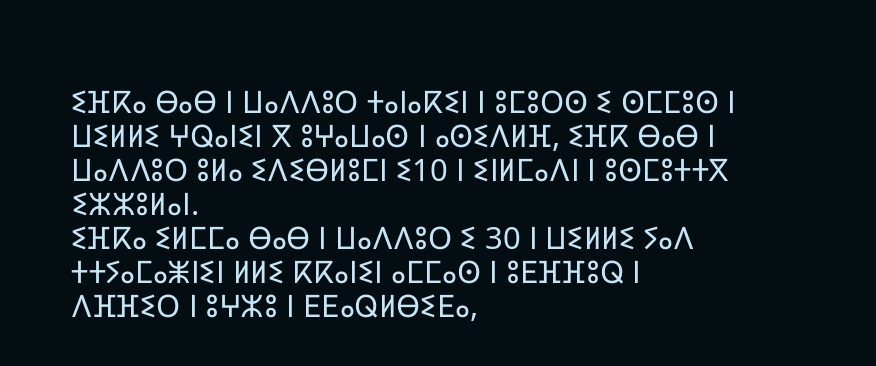ⵉⴼⴽⴰ ⴱⴰⴱ ⵏ ⵡⴰⴷⴷⵓⵔ ⵜⴰⵏⴰⴽⵉⵏ ⵏ ⵓⵎⵓⵔⵙ ⵉ ⵙⵎⵎⵓⵙ ⵏ ⵡⵉⵍⵍⵉ ⵖⵕⴰⵏⵉⵏ ⴳ ⵓⵖⴰⵡⴰⵙ ⵏ ⴰⵙⵉⴷⵍⴼ, ⵉⴼⴽ ⴱⴰⴱ ⵏ ⵡⴰⴷⴷⵓⵔ ⵓⵍⴰ ⵉⴷⵉⴱⵍⵓⵎⵏ ⵉ10 ⵏ ⵉⵏⵍⵎⴰⴷⵏ ⵏ ⵓⵙⵎⵓⵜⵜⴳ ⵉⵣⵣⵓⵍⴰⵏ.
ⵉⴼⴽⴰ ⵉⵍⵎⵎⴰ ⴱⴰⴱ ⵏ ⵡⴰⴷⴷⵓⵔ ⵉ 30 ⵏ ⵡⵉⵍⵍⵉ ⵢⴰⴷ ⵜⵜⵢⴰⵎⴰⵥⵏⵉⵏ ⵍⵍⵉ ⴽⴽⴰⵏⵉⵏ ⴰⵎⵎⴰⵙ ⵏ ⵓⴹⴼⴼⵓⵕ ⵏ ⴷⴼⴼⵉⵔ ⵏ ⵓⵖⵣⵓ ⵏ ⴹⴹⴰⵕⵍⴱⵉⴹⴰ,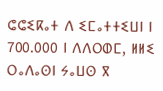ⵛⵛⵉⴽⴰⵜ ⴷ ⵉⵎⴰⵜⵜⵉⵡⵏ ⵏ 700.000 ⵏ ⴷⴷⵔⵀⵎ, ⵍⵍⵉ ⵔⴰⴷⴰⵙⵏ ⵢⴰⵡⵙ ⴳ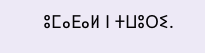ⵓⵎⴰⴹⴰⵍ ⵏ ⵜⵡⵓⵔⵉ.